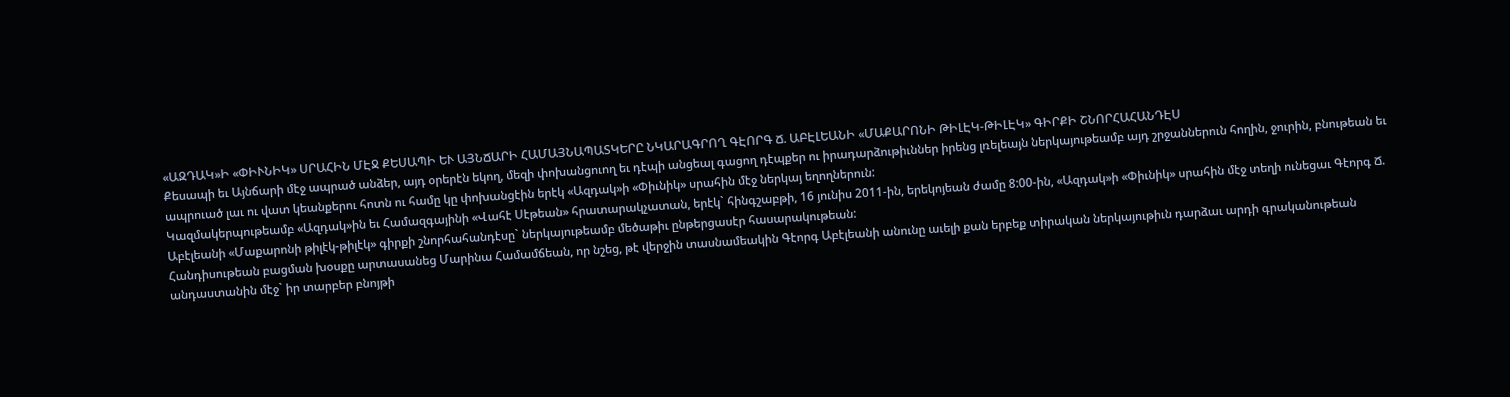«ԱԶԴԱԿ»Ի «ՓԻՒՆԻԿ» ՍՐԱՀԻՆ ՄԷՋ ՔԵՍԱՊԻ ԵՒ ԱՅՆՃԱՐԻ ՀԱՄԱՅՆԱՊԱՏԿԵՐԸ ՆԿԱՐԱԳՐՈՂ ԳԷՈՐԳ Ճ. ԱԲԷԼԵԱՆԻ «ՄԱՔԱՐՈՆԻ ԹԻԼԷԿ-ԹԻԼԷԿ» ԳԻՐՔԻ ՇՆՈՐՀԱՀԱՆԴԷՍ
Քեսապի եւ Այնճարի մէջ ապրած անձեր, այդ օրերէն եկող, մեզի փոխանցուող եւ դէպի անցեալ գացող դէպքեր ու իրադարձութիւններ իրենց լռելեայն ներկայութեամբ այդ շրջաններուն հողին, ջուրին, բնութեան եւ ապրուած լաւ ու վատ կեանքերու հոտն ու համը կը փոխանցէին երէկ «Ազդակ»ի «Փիւնիկ» սրահին մէջ ներկայ եղողներուն:
Կազմակերպութեամբ «Ազդակ»ին եւ Համազգայինի «Վահէ Սէթեան» հրատարակչատան, երէկ` հինգշաբթի, 16 յունիս 2011-ին, երեկոյեան ժամը 8:00-ին, «Ազդակ»ի «Փիւնիկ» սրահին մէջ տեղի ունեցաւ Գէորգ Ճ. Աբէլեանի «Մաքարոնի թիլէկ-թիլէկ» գիրքի շնորհահանդէսը` ներկայութեամբ մեծաթիւ ընթերցասէր հասարակութեան:
Հանդիսութեան բացման խօսքը արտասանեց Մարինա Համամճեան, որ նշեց, թէ վերջին տասնամեակին Գէորգ Աբէլեանի անունը աւելի քան երբեք տիրական ներկայութիւն դարձաւ արդի գրականութեան անդաստանին մէջ` իր տարբեր բնոյթի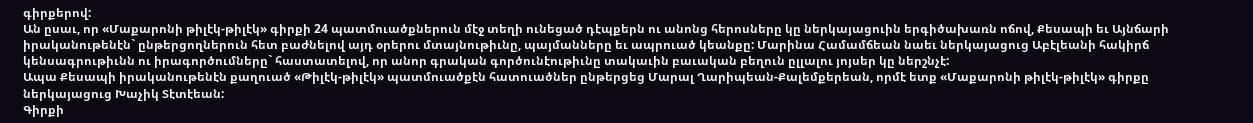գիրքերով:
Ան ըսաւ, որ «Մաքարոնի թիլէկ-թիլէկ» գիրքի 24 պատմուածքներուն մէջ տեղի ունեցած դէպքերն ու անոնց հերոսները կը ներկայացուին երգիծախառն ոճով, Քեսապի եւ Այնճարի իրականութենէն` ընթերցողներուն հետ բաժնելով այդ օրերու մտայնութիւնը, պայմանները եւ ապրուած կեանքը: Մարինա Համամճեան նաեւ ներկայացուց Աբէլեանի հակիրճ կենսագրութիւնն ու իրագործումները` հաստատելով, որ անոր գրական գործունէութիւնը տակաւին բաւական բեղուն ըլլալու յոյսեր կը ներշնչէ:
Ապա Քեսապի իրականութենէն քաղուած «Թիլէկ-թիլէկ» պատմուածքէն հատուածներ ընթերցեց Մարալ Ղարիպեան-Քալեմքերեան, որմէ ետք «Մաքարոնի թիլէկ-թիլէկ» գիրքը ներկայացուց Խաչիկ Տէտէեան:
Գիրքի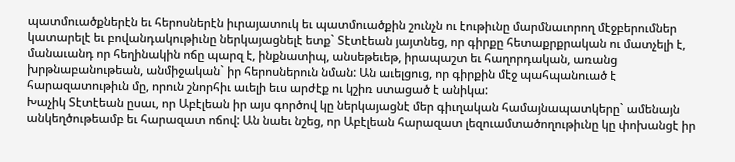պատմուածքներէն եւ հերոսներէն իւրայատուկ եւ պատմուածքին շունչն ու էութիւնը մարմնաւորող մէջբերումներ կատարելէ եւ բովանդակութիւնը ներկայացնելէ ետք` Տէտէեան յայտնեց, որ գիրքը հետաքրքրական ու մատչելի է, մանաւանդ որ հեղինակին ոճը պարզ է, ինքնատիպ, անսեթեւեթ, իրապաշտ եւ հաղորդական, առանց խրթնաբանութեան, անմիջական` իր հերոսներուն նման: Ան աւելցուց, որ գիրքին մէջ պահպանուած է հարազատութիւն մը, որուն շնորհիւ աւելի եւս արժէք ու կշիռ ստացած է անիկա:
Խաչիկ Տէտէեան ըսաւ, որ Աբէլեան իր այս գործով կը ներկայացնէ մեր գիւղական համայնապատկերը` ամենայն անկեղծութեամբ եւ հարազատ ոճով: Ան նաեւ նշեց, որ Աբէլեան հարազատ լեզուամտածողութիւնը կը փոխանցէ իր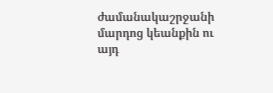ժամանակաշրջանի մարդոց կեանքին ու այդ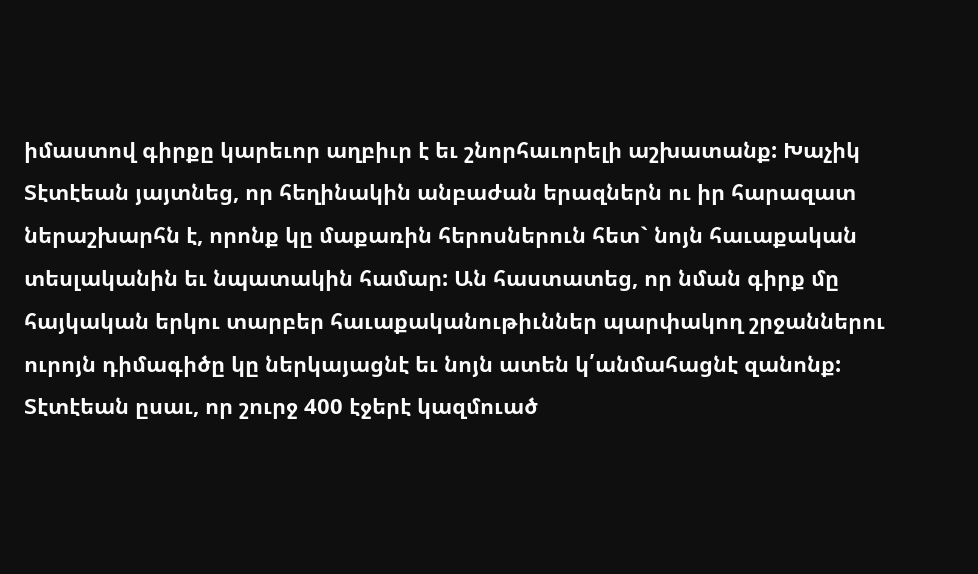իմաստով գիրքը կարեւոր աղբիւր է եւ շնորհաւորելի աշխատանք: Խաչիկ Տէտէեան յայտնեց, որ հեղինակին անբաժան երազներն ու իր հարազատ ներաշխարհն է, որոնք կը մաքառին հերոսներուն հետ` նոյն հաւաքական տեսլականին եւ նպատակին համար: Ան հաստատեց, որ նման գիրք մը հայկական երկու տարբեր հաւաքականութիւններ պարփակող շրջաններու ուրոյն դիմագիծը կը ներկայացնէ եւ նոյն ատեն կ՛անմահացնէ զանոնք:
Տէտէեան ըսաւ, որ շուրջ 400 էջերէ կազմուած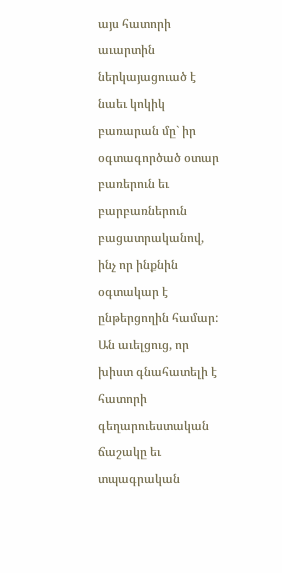այս հատորի աւարտին ներկայացուած է նաեւ կոկիկ բառարան մը` իր օգտագործած օտար բառերուն եւ բարբառներուն բացատրականով, ինչ որ ինքնին օգտակար է ընթերցողին համար: Ան աւելցուց, որ խիստ գնահատելի է հատորի գեղարուեստական ճաշակը եւ տպագրական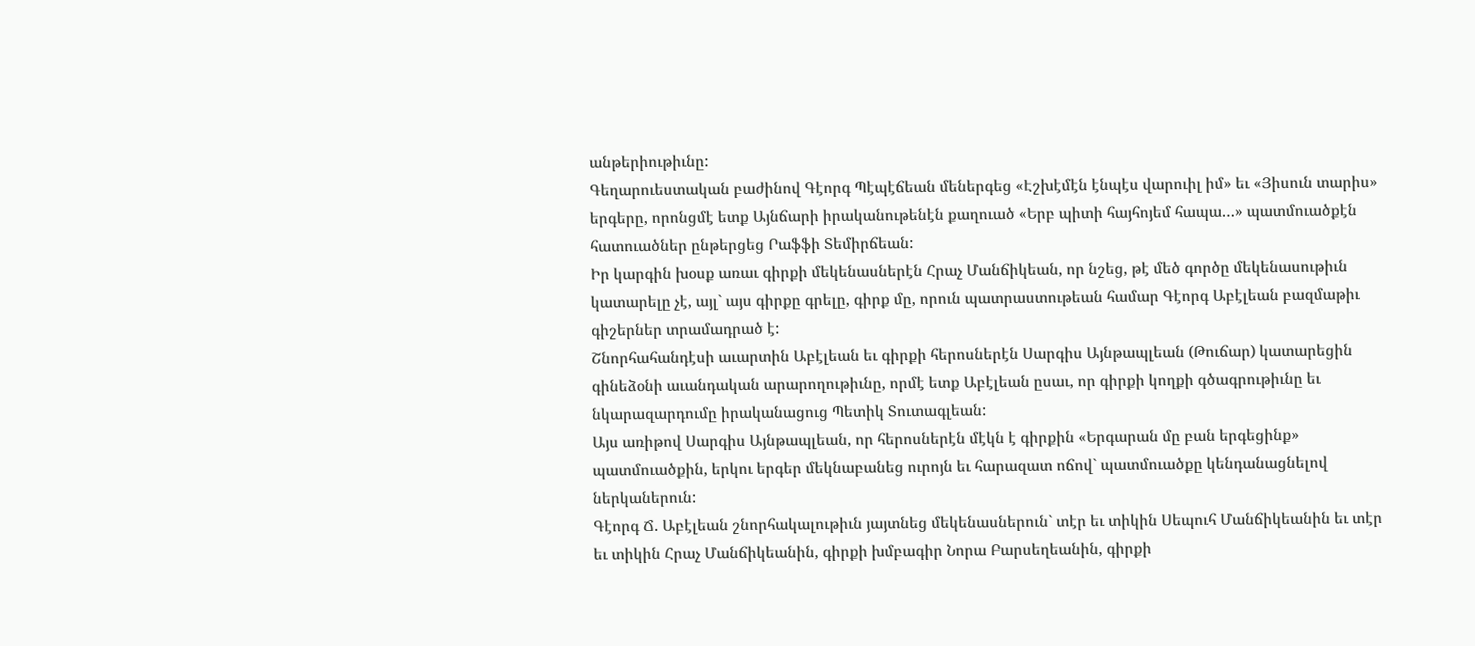անթերիութիւնը:
Գեղարուեստական բաժինով Գէորգ Պէպէճեան մեներգեց «Էշխէմէն էնպէս վարուիլ իմ» եւ «Յիսուն տարիս» երգերը, որոնցմէ ետք Այնճարի իրականութենէն քաղուած «Երբ պիտի հայհոյեմ հապա…» պատմուածքէն հատուածներ ընթերցեց Րաֆֆի Տեմիրճեան:
Իր կարգին խօսք առաւ գիրքի մեկենասներէն Հրաչ Մանճիկեան, որ նշեց, թէ մեծ գործը մեկենասութիւն կատարելը չէ, այլ` այս գիրքը գրելը, գիրք մը, որուն պատրաստութեան համար Գէորգ Աբէլեան բազմաթիւ գիշերներ տրամադրած է:
Շնորհահանդէսի աւարտին Աբէլեան եւ գիրքի հերոսներէն Սարգիս Այնթապլեան (Թուճար) կատարեցին գինեձօնի աւանդական արարողութիւնը, որմէ ետք Աբէլեան ըսաւ, որ գիրքի կողքի գծագրութիւնը եւ նկարազարդումը իրականացուց Պետիկ Տուտագլեան:
Այս առիթով Սարգիս Այնթապլեան, որ հերոսներէն մէկն է գիրքին «Երգարան մը բան երգեցինք» պատմուածքին, երկու երգեր մեկնաբանեց ուրոյն եւ հարազատ ոճով` պատմուածքը կենդանացնելով ներկաներուն:
Գէորգ Ճ. Աբէլեան շնորհակալութիւն յայտնեց մեկենասներուն` տէր եւ տիկին Սեպուհ Մանճիկեանին եւ տէր եւ տիկին Հրաչ Մանճիկեանին, գիրքի խմբագիր Նորա Բարսեղեանին, գիրքի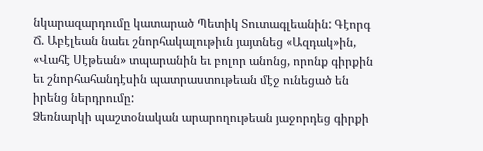նկարազարդումը կատարած Պետիկ Տուտագլեանին: Գէորգ Ճ. Աբէլեան նաեւ շնորհակալութիւն յայտնեց «Ազդակ»ին, «Վահէ Սէթեան» տպարանին եւ բոլոր անոնց, որոնք գիրքին եւ շնորհահանդէսին պատրաստութեան մէջ ունեցած են իրենց ներդրումը:
Ձեռնարկի պաշտօնական արարողութեան յաջորդեց գիրքի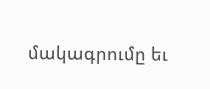մակագրումը եւ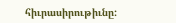հիւրասիրութիւնը: